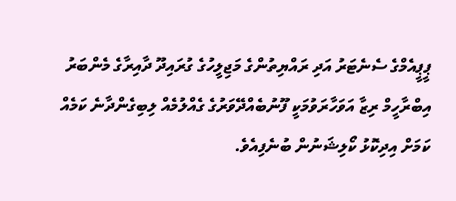ޕީޕީއެމްގެ ސެނެޓަރު އަދި ރައްޔިތުންގެ މަޖިލީހުގެ ގުރައިދޫ ދާއިރާގެ މެންބަރު އިބްރާހީމް ރިޒާ އަވަހާރަވުމަކީ ފޫނުބެއްދޭވަރުގެ ގެއްލުމެއް ލިބިގެންދާނެ ކަމެއް ކަމަށް އިދިކޮޅު ކޯލިޝަނުން ބުނެފިއެވެ.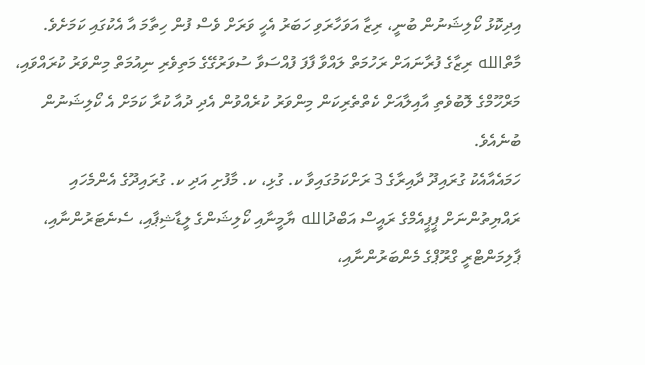އިދިކޮޅު ކޯލިޝަނުން ބުނީ، ރިޒާ އަވަހާރަވި ހަބަރު އެހީ ވަރަށް ވެސް ފުން ހިތާމަ އާ އެކުގައި ކަމަށެވެ. މާތްالله ރިޒާގެ ފުރާނައަށް ރަހުމަތް ލައްވާ ފާފަ ފުއްސަވާ ސުވަރުގޭގެ މަތިވެރި ނިއުމަތް މިންވަރު ކުރައްވައި، މަރްހޫމްގެ ލޮބުވެތި އާއިލާއަށް ކެތްތެރިކަން މިންވަރު ކުރެއްވުން އެދި ދުއާ ކުރާ ކަމަށް އެ ކޯލިޝަނުން ބުނެއެވެ.
ހަމައެއާއެކު ގުރައިދޫ ދާއިރާގެ 3 ރަށްކަމުގައިވާ ކ. ގުޅި، ކ. މާފުށި އަދި ކ. ގުރައިދޫގެ އެންމެހައި ރައްޔިތުންނަށް ޕީޕީއެމްގެ ރައީސް އަބްދުالله ޔާމީނާއި ކޯލިޝަންގެ ލީޑާޝިޕާއި، ސެނެޓަރުންނާއި، ޕާލިމަންޓްރީ ގްރޫޕްގެ މެންބަރުންނާއި،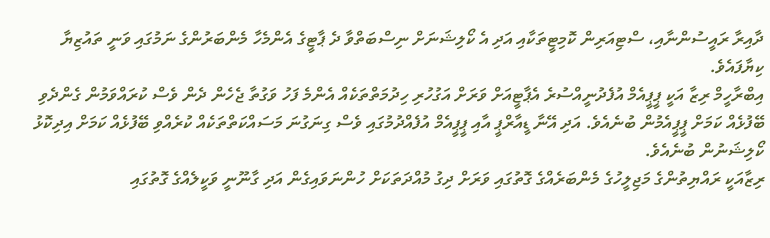ދާއިރާ ރައީސުންނާއި، ސްޓިއަރިން ކޮމިޓީތަކާއި އަދި އެ ކޯލިޝަނަށް ނިސްބަތްވާ ދެ ޕާޓީގެ އެންމެހާ މެންބަރުންގެ ނަމުގައި ވަނީ ތައުޒިޔާ ކިޔާފައެވެ.
އިބްރާހީމް ރިޒާ އަކީ ޕީޕީއެމް އުފެދުނީއްސުރެ އެޕާޓީއަށް ވަރަށް އަގުހުރި ހިދުމަތްތަކެއް އެންމެ ފަހު ވަގުތާ ޖެހެން ދެން ވެސް ކުރައްވަމުން ގެންދެވި ބޭފުޅެއް ކަމަށް ޕީޕީއެމުން ބުނެއެވެ. އަދި އޭނާ ޑީއާރްޕީ އާއި ޕީޕީއެމް އުފެއްދުމުގައި ވެސް ގިނަގުނަ މަސައްކަތްތަކެއް ކުރެއްވި ބޭފުޅެއް ކަމަށް އިދިކޮޅު ކޯލިޝަނުން ބުނެއެވެ.
ރިޒާއަކީ ރައްޔިތުންގެ މަޖިލީހުގެ މެންބަރެއްގެ ގޮތުގައި ވަރަށް ދިގު މުއްދަތަކަށް ހުންނަވައިގެން އަދި ގާނޫނީ ވަކީލެއްގެ ގޮތުގައި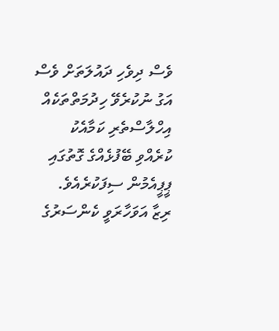ވެސް ދިވެހި ދައުލަތަށް ވެސް އަގު ނުކުރެވޭ ހިދުމަތްތަކެއް އިހްލާސްތެރި ކަމާއެކު ކުރެއްވި ބޭފުޅެއްގެ ގޮތުގައި ޕީޕީއެމުން ސިފަކުރެއެވެ.
ރިޒާ އަވަހާރަވީ ކެންސަރުގެ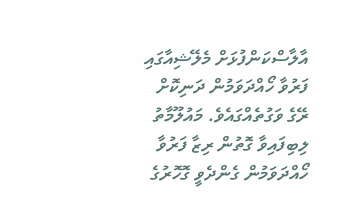އާލާސްކަންފުޅަށް މެލޭޝިއާގައި ފަރުވާ ހޯއްދަވަމުން ދަނިކޮށް ރޭގެ ވަގުތެއްގައެވެ. މައުލޫމާތު ލިބިފައިވާ ގޮތުން ރިޒާ ފަރުވާ ހޯއްދަވަމުން ގެންދެވީ ގޮހޮރުގެ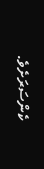ކެންސަރަށެވެ.